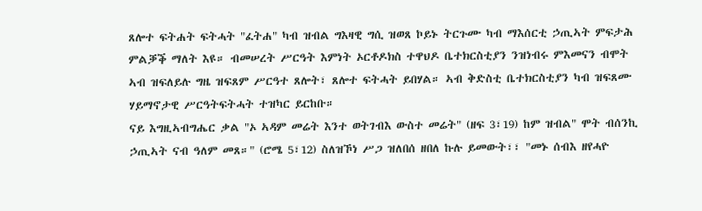ጸሎተ ፍትሐት ፍትሓት "ፈትሐ" ካብ ዝብል ግእዛዊ ግሲ ዝወጸ ኮይኑ ትርጉሙ ካብ ማእሰርቲ ኃጢኣት ምፍታሕ ምልቓቕ ማለት እዩ። ብመሠረት ሥርዓት እምነት ኦርቶዶክስ ተዋህዶ ቤተክርስቲያን ንዝነብሩ ምእመናን ብሞት ኣብ ዝፍለይሉ ግዜ ዝፍጸም ሥርዓተ ጸሎት፣ ጸሎተ ፍትሓት ይበሃል። ኣብ ቅድስቲ ቤተክርስቲያን ካብ ዝፍጸሙ ሃይማኖታዊ ሥርዓትፍትሓት ተዝካር ይርከቡ።
ናይ እግዚኣብግሔር ቃል "ኦ ኣዳም መሬት እንተ ወትገብእ ውስተ መሬት" (ዘፍ 3፣19) ከም ዝብል" ሞት ብሰንኪ ኃጢኣት ናብ ዓለም መጸ።" (ሮሜ 5፣12) ስለዝኾነ ሥጋ ዝለበሰ ዘበለ ኩሉ ይመውት፣፣ "መኑ ሰብእ ዘየሓዮ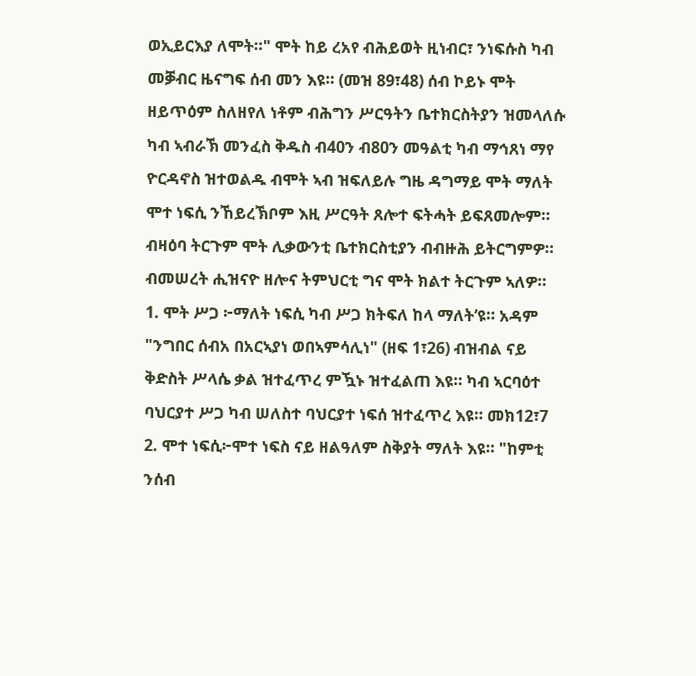ወኢይርእያ ለሞት።" ሞት ከይ ረአየ ብሕይወት ዚነብር፣ ንነፍሱስ ካብ መቓብር ዜናግፍ ሰብ መን እዩ። (መዝ 89፣48) ሰብ ኮይኑ ሞት ዘይጥዕም ስለዘየለ ነቶም ብሕግን ሥርዓትን ቤተክርስትያን ዝመላለሱ ካብ ኣብራኽ መንፈስ ቅዱስ ብ40ን ብ80ን መዓልቲ ካብ ማኅጸነ ማየ ዮርዳኖስ ዝተወልዱ ብሞት ኣብ ዝፍለይሉ ግዜ ዳግማይ ሞት ማለት ሞተ ነፍሲ ንኸይረኽቦም እዚ ሥርዓት ጸሎተ ፍትሓት ይፍጸመሎም። ብዛዕባ ትርጉም ሞት ሊቃውንቲ ቤተክርስቲያን ብብዙሕ ይትርግምዎ። ብመሠረት ሒዝናዮ ዘሎና ትምህርቲ ግና ሞት ክልተ ትርጉም ኣለዎ።
1. ሞት ሥጋ ፦ማለት ነፍሲ ካብ ሥጋ ክትፍለ ከላ ማለት’ዩ። አዳም "ንግበር ሰብአ በአርኣያነ ወበኣምሳሊነ" (ዘፍ 1፣26) ብዝብል ናይ ቅድስት ሥላሴ ቃል ዝተፈጥረ ምዃኑ ዝተፈልጠ እዩ። ካብ ኣርባዕተ ባህርያተ ሥጋ ካብ ሠለስተ ባህርያተ ነፍሰ ዝተፈጥረ እዩ። መክ12፣7
2. ሞተ ነፍሲ፦ሞተ ነፍስ ናይ ዘልዓለም ስቅያት ማለት እዩ። "ከምቲ ንሰብ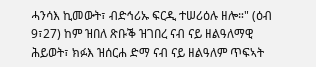ሓንሳእ ኪመውት፣ ብድኅሪኡ ፍርዲ ተሠሪዕሉ ዘሎ።" (ዕብ 9፣27) ከም ዝበለ ጽቡቕ ዝገበረ ናብ ናይ ዘልዓለማዊ ሕይወት፣ ክፉእ ዝሰርሐ ድማ ናብ ናይ ዘልዓለም ጥፍኣት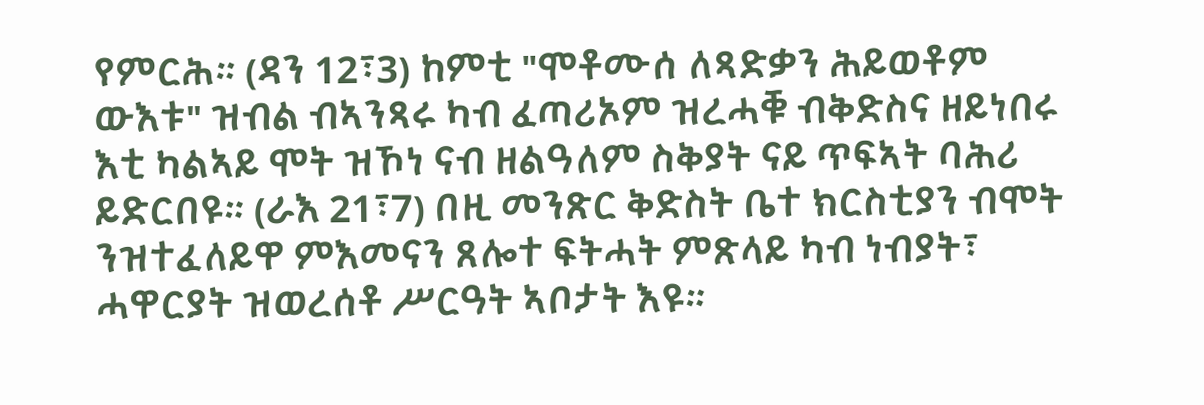የምርሕ። (ዳን 12፣3) ከምቲ "ሞቶሙሰ ለጻድቃን ሕይወቶም ውእቱ" ዝብል ብኣንጻሩ ካብ ፈጣሪኦም ዝረሓቑ ብቅድስና ዘይነበሩ እቲ ካልኣይ ሞት ዝኾነ ናብ ዘልዓለም ስቅያት ናይ ጥፍኣት ባሕሪ ይድርበዩ። (ራእ 21፣7) በዚ መንጽር ቅድስት ቤተ ክርስቲያን ብሞት ንዝተፈለይዋ ምእመናን ጸሎተ ፍትሓት ምጽላይ ካብ ነብያት፣ ሓዋርያት ዝወረሰቶ ሥርዓት ኣቦታት እዩ።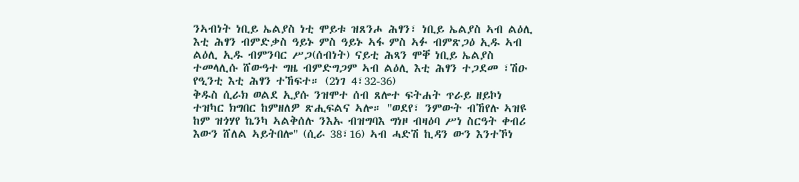ንኣብነት ነቢይ ኤልያስ ነቲ ሞይቱ ዝጸንሖ ሕፃን፣ ነቢይ ኤልያስ ኣብ ልዕሊ እቲ ሕፃን ብምድቃስ ዓይኑ ምስ ዓይኑ ኣፋ ምስ ኣፉ ብምጽጋዕ ኢዱ ኣብ ልዕሊ ኢዱ ብምንባር ሥጋ(ሰብነት) ናይቲ ሕጻን ሞቐ ነቢይ ኤልያስ ተመላሊሱ ሸውዓተ ግዜ ብምድግጋም ኣብ ልዕሊ እቲ ሕፃን ተጋደመ ፣ሽዑ የዒንቲ እቲ ሕፃን ተኸፍተ። (2ነገ 4፣32-36)
ቅዱስ ሲራክ ወልደ ኢያሱ ንዝሞተ ሰብ ጸሎተ ፍትሐት ጥራይ ዘይኮነ ተዝካር ክግበር ከምዘለዎ ጽሒፍልና ኣሎ። "ወደየ፣ ንምውት ብኸየሉ ኣዝዩ ከም ዝጎሃየ ኬንካ ኣልቅሰሉ ንእኡ ብዝግባእ ግነዞ ብዛዕባ ሥነ ስርዓት ቀብሪ እውን ሸለል ኣይትበሎ" (ሲራ 38፣16) ኣብ ሓድሽ ኪዳን ውን እንተኾነ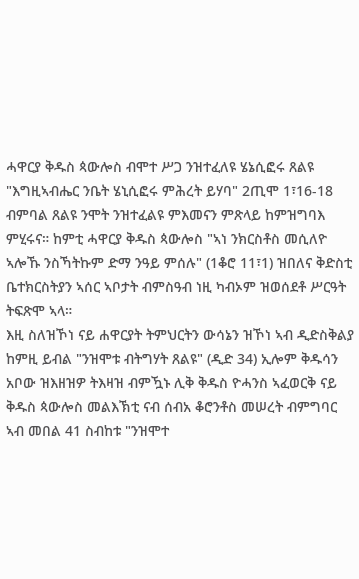ሓዋርያ ቅዱስ ጳውሎስ ብሞተ ሥጋ ንዝተፈለዩ ሄኔሲፎሩ ጸልዩ "እግዚኣብሔር ንቤት ሄኒሲፎሩ ምሕረት ይሃባ" 2ጢሞ 1፣16-18 ብምባል ጸልዩ ንሞት ንዝተፈልዩ ምእመናን ምጽላይ ከምዝግባእ ምሂሩና። ከምቲ ሓዋርያ ቅዱስ ጳውሎስ "ኣነ ንክርስቶስ መሲለዮ ኣሎኹ ንስኻትኩም ድማ ንዓይ ምሰሉ" (1ቆሮ 11፣1) ዝበለና ቅድስቲ ቤተክርስትያን ኣሰር ኣቦታት ብምስዓብ ነዚ ካብኦም ዝወሰደቶ ሥርዓት ትፍጽሞ ኣላ።
እዚ ስለዝኾነ ናይ ሐዋርያት ትምህርትን ውሳኔን ዝኾነ ኣብ ዲድስቅልያ ከምዚ ይብል "ንዝሞቱ ብትግሃት ጸልዩ" (ዲድ 34) ኢሎም ቅዱሳን አቦው ዝእዘዝዎ ትእዛዝ ብምዃኑ ሊቅ ቅዱስ ዮሓንስ ኣፈወርቅ ናይ ቅዱስ ጳውሎስ መልእኽቲ ናብ ሰብአ ቆሮንቶስ መሠረት ብምግባር ኣብ መበል 41 ስብከቱ "ንዝሞተ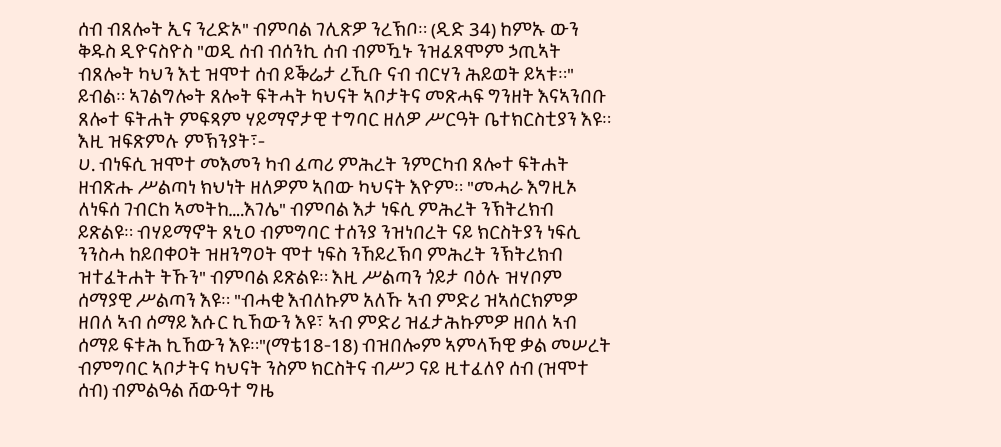ሰብ ብጸሎት ኢና ንረድኦ" ብምባል ገሊጽዎ ንረኽቦ። (ዲድ 34) ከምኡ ውን ቅዱስ ዲዮናስዮስ "ወዲ ሰብ ብሰንኪ ሰብ ብምዃኑ ንዝፈጸሞም ኃጢኣት ብጸሎት ካህን እቲ ዝሞተ ሰብ ይቕሬታ ረኺቡ ናብ ብርሃን ሕይወት ይኣቱ።" ይብል። ኣገልግሎት ጸሎት ፍትሓት ካህናት ኣቦታትና መጽሓፍ ግንዘት እናኣንበቡ ጸሎተ ፍትሐት ምፍጻም ሃይማኖታዊ ተግባር ዘለዎ ሥርዓት ቤተክርስቲያን እዩ። እዚ ዝፍጽምሉ ምኽንያት፣-
ሀ. ብነፍሲ ዝሞተ መእመን ካብ ፈጣሪ ምሕረት ንምርካብ ጸሎተ ፍትሐት ዘብጽሑ ሥልጣነ ክህነት ዘለዎም ኣበው ካህናት እዮም። "መሓራ እግዚኦ ለነፍሰ ገብርከ ኣመትከ….እገሌ" ብምባል እታ ነፍሲ ምሕረት ንኽትረክብ ይጽልዩ። ብሃይማኖት ጸኒዐ ብምግባር ተሰንያ ንዝነበረት ናይ ክርስትያን ነፍሲ ንንስሓ ከይበቀዐት ዝዘንግዐት ሞተ ነፍስ ንኸይረኽባ ምሕረት ንኽትረክብ ዝተፈትሐት ትኹን" ብምባል ይጽልዩ። እዚ ሥልጣን ጎይታ ባዕሉ ዝሃቦም ሰማያዊ ሥልጣን እዩ። "ብሓቂ እብለኩም አለኹ ኣብ ምድሪ ዝኣሰርክምዎ ዘበለ ኣብ ሰማይ እሱር ኪኸውን እዩ፣ ኣብ ምድሪ ዝፈታሕኩምዎ ዘበለ ኣብ ሰማይ ፍቱሕ ኪኸውን እዩ።"(ማቴ18-18) ብዝበሎም ኣምላኻዊ ቃል መሠረት ብምግባር ኣቦታትና ካህናት ንስም ክርስትና ብሥጋ ናይ ዚተፈለየ ሰብ (ዝሞተ ሰብ) ብምልዓል ሸውዓተ ግዜ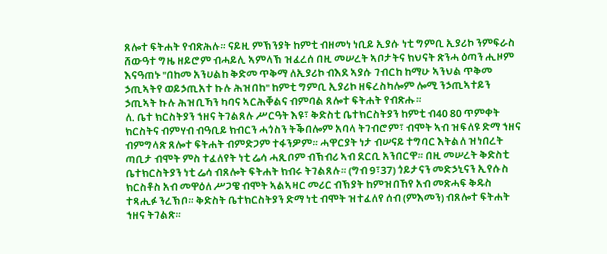ጸሎተ ፍትሐት የብጽሕሉ። ናይዚ ምኽንያት ከምቲ ብዘመነ ነቢይ ኢያሱ ነቲ ግምቢ ኢያሪኮ ንምፍራስ ሸውዓተ ግዜ ዘይሮም ብሓይሊ ኣምላኽ ዝፈረሰ በዚ መሠረት ኣቦታትና ክህናት ጽንሓ ዕጣን ሒዞም እናዓጠኑ "በከመ አንሀልከ ቅድመ ጥቅማ ለኢያሪኮ ብእደ ኣያሱ ገብርከ ከማሁ ኣንህል ጥቅመ ኃጢኣትየ ወይኃጢአተ ኩሉ ሕዝበከ" ከምቲ ግምቢ ኢያሪኮ ዘፍረስካሎም ሎሚ ንኃጢኣተይን ኃጢኣት ኩሉ ሕዝቢኻን ካባና ኣርሕቐልና ብምባል ጸሎተ ፍትሐት የብጽሑ።
ለ. ቤተ ክርስትያን ኀዘና ትገልጸሉ ሥርዓት እዩ፣ ቅድስቲ ቤተክርስትያን ከምቲ ብ40 80 ጥምቀት ክርስትና ብምሃብ ብዓቢይ ክብርን ሓጎስን ትቕበሎም አባላ ትገብሮም፣ ብሞት ኣብ ዝፍለዩ ድማ ኀዘና ብምግላጽ ጸሎተ ፍትሐት ብምድጋም ተፋንዎም። ሓዋርያት ነታ ብሠናይ ተግባር እትልለ ዝነበረት ጣቢታ ብሞት ምስ ተፈለየት ነቲ ሬሳ ሓጺቦም ብኽብሪ ኣብ ደርቢ አንበርዋ። በዚ መሠረት ቅድስቲ ቤተክርስትያን ነቲ ሬሳ ብጸሎት ፍትሐት ክብሩ ትገልጸሉ። (ግብ 9፣37) ጎይታናን መድኃኒናን ኢየሱስ ክርስቶስ አብ መዋዕለ ሥጋዌ ብሞት ኣልኣዛር መሪር ብኽያት ከምዝበኸየ አብ መጽሓፍ ቅዱስ ተጻሒፉ ንረኽቦ። ቅድስት ቤተክርስትያን ድማ ነቲ ብሞት ዝተፈለየ ሰብ (ምእመን) ብጸሎተ ፍትሐት ኀዘና ትገልጽ።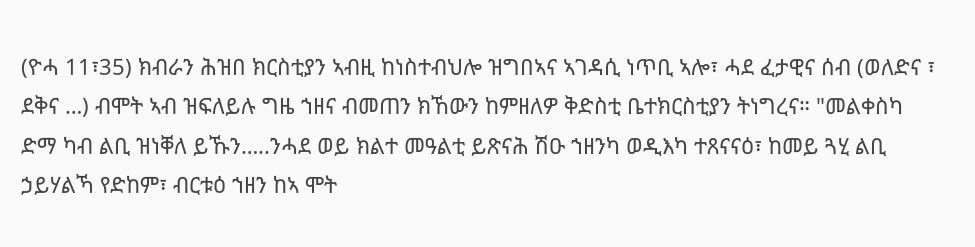(ዮሓ 11፣35) ክብራን ሕዝበ ክርስቲያን ኣብዚ ከነስተብህሎ ዝግበኣና ኣገዳሲ ነጥቢ ኣሎ፣ ሓደ ፈታዊና ሰብ (ወለድና ፣ ደቅና …) ብሞት ኣብ ዝፍለይሉ ግዜ ኀዘና ብመጠን ክኸውን ከምዘለዎ ቅድስቲ ቤተክርስቲያን ትነግረና። "መልቀስካ ድማ ካብ ልቢ ዝነቐለ ይኹን…..ንሓደ ወይ ክልተ መዓልቲ ይጽናሕ ሽዑ ኀዘንካ ወዲእካ ተጸናናዕ፣ ከመይ ጓሂ ልቢ ኃይሃልኻ የድከም፣ ብርቱዕ ኀዘን ከኣ ሞት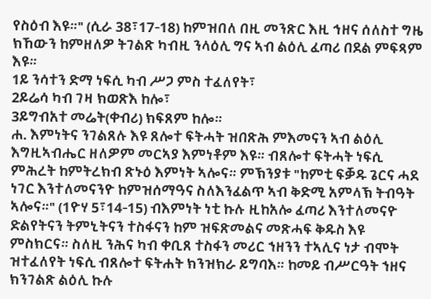የስዕብ እዩ።" (ሲራ 38፣17-18) ከምዝበለ በዚ መንጽር እዚ ኅዘና ሰለስተ ግዜ ክኸውን ከምዘለዎ ትገልጽ ካብዚ ንላዕሊ ግና ኣብ ልዕሊ ፈጣሪ በደል ምፍጻም እዩ።
1ይ ንሳተን ድማ ነፍሲ ካብ ሥጋ ምስ ተፈለየት፣
2ይሬሳ ካብ ገዛ ክወጽእ ከሎ፣
3ይግብአተ መሬት(ቀብሪ) ክፍጸም ከሎ።
ሐ. እምነትና ንገልጸሉ እዩ ጸሎተ ፍትሓት ዝበጽሕ ምእመናን ኣብ ልዕሊ እግዚኣብሔር ዘለዎም መርኣያ እምነቶም እዩ። ብጸሎተ ፍትሓት ነፍሲ ምሕረት ከምትረክብ ጽኑዕ እምነት ኣሎና። ምኽንያቱ "ከምቲ ፍቓዱ ጌርና ሓደ ነገር እንተለመናንዮ ከምዝሰማዓና ስለእንፈልጥ ኣብ ቅድሚ አምላኽ ትብዓት ኣሎና።" (1ዮሃ 5፣14-15) ብእምነት ነቲ ኩሉ ዚከአሎ ፈጣሪ እንተለመናዮ ድልየትናን ትምኒትናን ተስፋናን ከም ዝፍጽመልና መጽሓፍ ቅዱስ እዩ ምስክርና። ስለዚ ንሕና ካብ ቀቢጸ ተስፋን መሪር ኀዘንን ተኣሊና ነታ ብሞት ዝተፈለየት ነፍሲ ብጸሎተ ፍትሐት ክንዝክራ ይግባእ። ከመይ ብሥርዓት ኀዘና ክንገልጽ ልዕሊ ኩሉ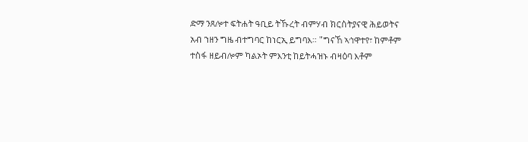ድማ ንጸሎተ ፍትሐት ዓቢይ ትኹረት ብምሃብ ክርስትያናዊ ሕይወትና አብ ኀዘን ግዜ ብተግባር ከነርኢ ይግባእ። "ግናኸ ኣኅዋተየ፣ ከምቶም ተስፋ ዘይብሎም ካልኦት ምእንቲ ከይትሓዝኑ ብዛዕባ እቶም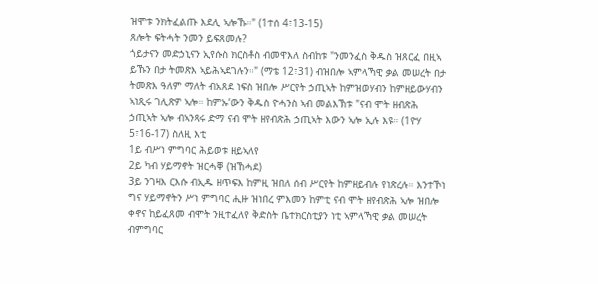ዝሞቱ ንክትፈልጡ እደሊ ኣሎኹ።" (1ተሰ 4፣13-15)
ጸሎት ፍትሓት ንመን ይፍጸመሉ?
ጎይታናን መድኃኒናን ኢየሱስ ክርስቶስ ብመዋእለ ስብከቱ "ንመንፈስ ቅዱስ ዝጸርፈ በዚኣ ይኹን በታ ትመጽእ ኣይሕኣደገሉን።" (ማቴ 12፣31) ብዝበሎ ኣምላኻዊ ቃል መሠረት በታ ትመጽእ ዓለም ማለት ብአጸደ ነፍስ ዝበሎ ሥርየት ኃጢኣት ከምዝወሃብን ከምዘይውሃብን ኣነጺሩ ገሊጽዎ ኣሎ። ከምኡ’ውን ቅዱስ ዮሓንስ ኣብ መልእኽቱ "ናብ ሞት ዘብጽሕ ኃጢኣት ኣሎ ብኣንጻሩ ድማ ናብ ሞት ዘየብጽሕ ኃጢኣት እውን ኣሎ ኢሉ እዩ። (1ዮሃ 5፣16-17) ስለዚ እቲ
1ይ ብሥነ ምግባር ሕይወቱ ዘይኣለየ
2ይ ካብ ሃይማኖት ዝርሓቐ (ዝኸሓደ)
3ይ ንገዛእ ርእሱ ብኢዱ ዘጥፍእ ከምዚ ዝበለ ሰብ ሥርየት ከምዘይብሉ የነጽረሉ። እንተኾነ ግና ሃይማኖትን ሥነ ምግባር ሒዙ ዝነበረ ምእመን ከምቲ ናብ ሞት ዘየብጽሕ ኣሎ ዝበሎ ቀኖና ከይፈጸመ ብሞት ንዚተፈለየ ቅድስት ቤተክርስቲያን ነቲ ኣምላኻዊ ቃል መሠረት ብምግባር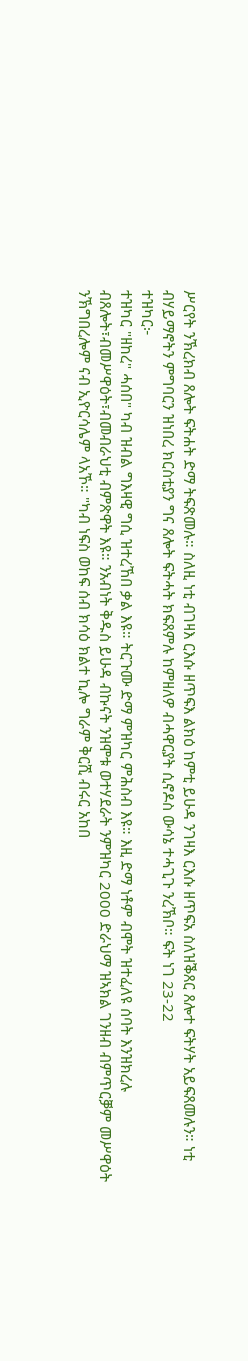ሥርየት ንኽረክብ ጸሎት ፍትሐት ድማ ትፍጽመሉ። ስለዚ ነቲ ብገዛእ ርእሱ ዘጥፍእ ልክዕ ከምቲ ይሁዳ ንገዛእ ርእሱ ዘጥፍአ ስለዝቕጸር ጸሎተ ፍትሃት አይፍጸመሉን። ነቲ ብሃይማኖትን ምግባርን ዝነበረ ክርስቲያን ግና ጸሎት ፍትሓት ክፍጸምሉ ከምዘለዎ ብሓዋርያት ሲኖዶስ ውሳኔ ተሓጊጉ ንረኽቦ። ፍት ነገ 23-22
ተዝካር፦
ተዝካር "ዘከረ" ሓሰበ" ካብ ዝብል ግእዛዊ ግሲ ዝተረኸበ ቃል እዩ። ትርጉሙ ድማ ምዝካር ምሕስብ እዩ። እዚ ድማ ነቶም ብሞት ዝተፈለዩ ሰባት እንዝክረሉ ብጸሎት፣ብመሥዋዕት፣ብመብራህቲ ብምጽዋት እዩ። ንአብነት ቅዱስ ይሁዳ ብኩናት ንዝሞቱ ወተሃደራት ንምዝካር 2000 ድራህማ ዝኣክል ገንዘብ ብምጥርቓም መሥዋዕት ንኽግበረሎም ናብ ኢዮርሳሌም ላአኾ። "ካብ ነፍስ ወከፍ ሰብ ክሳዕ ክልተ ኪሎ ግራም ቅርሺ ብሩር አከበ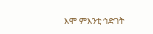እሞ ምእንቲ ኅድገት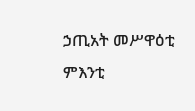ኃጢአት መሥዋዕቲ ምእንቲ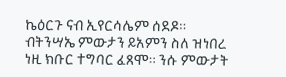ኬዕርጉ ናብ ኢየርሳሌም ሰደዶ። ብትንሣኤ ምውታን ይአምን ስለ ዝነበረ ነዚ ክቡር ተግባር ፈጸሞ። ንሱ ምውታት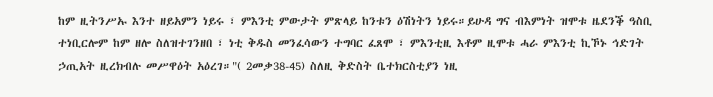ከም ዚትንሥኡ እንተ ዘይአምን ነይሩ ፣ ምእንቲ ምውታት ምጽላይ ከንቱን ዕሽነትን ነይሩ።ይሁዳ ግና ብእምነት ዝሞቱ ዜደንቕ ዓስቢ ተነቢርሎም ከም ዘሎ ስለዝተገንዘበ ፣ ነቲ ቅዱስ መንፈሳውን ተግባር ፈጸሞ ፣ ምእንቲዚ እቶም ዚሞቱ ሓራ ምእንቲ ኪኾኑ ኅድገት ኃጢአት ዚረክብሉ መሥዋዕት አዕረገ።"( 2መቃ38-45) ስለዚ ቅድስት ቤተክርስቲያን ነዚ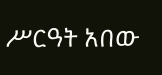ሥርዓት አበው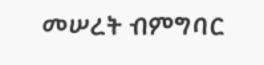መሠረት ብምግባር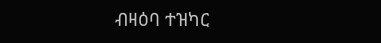ብዛዕባ ተዝካር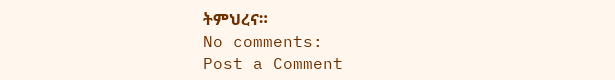ትምህረና።
No comments:
Post a Comment